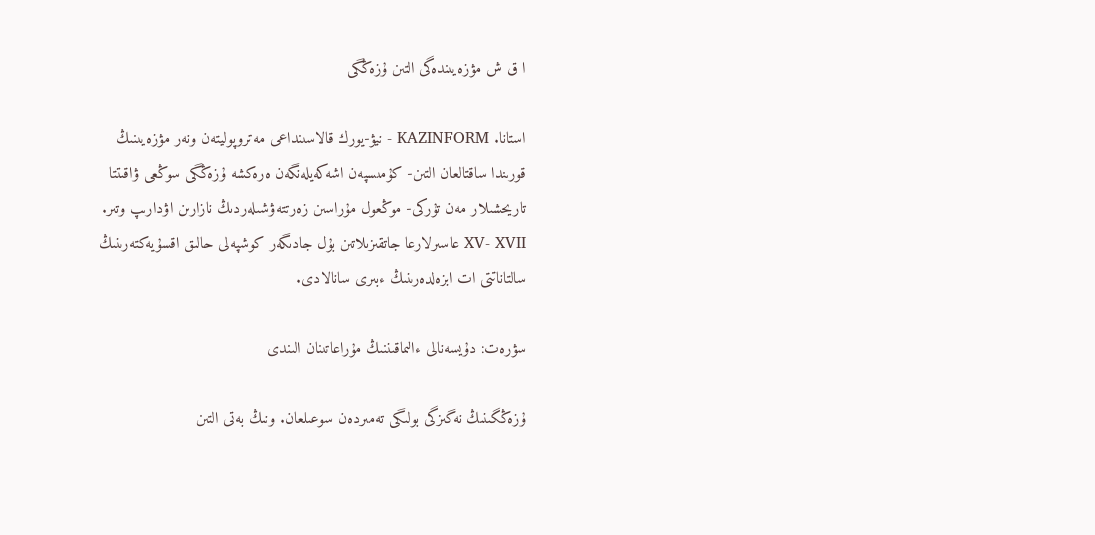ا ق ش مۋزەيىندەگى التىن ۇزەڭگى

استانا. KAZINFORM - نيۋ-يورك قالاسىنداعى مەتروپوليتەن ونەر مۋزەيىنىڭ قورىندا ساقتالعان التىن- كۇمىسپەن اشەكەيلەنگەن ەرەكشە ۇزەڭگى سوڭعى ۋاقىتتا تاريحشىلار مەن تۇركى- موڭعول مۇراسىن زەرتتەۋشىلەردىڭ نازارىن اۋدارىپ وتىر. XV- XVII عاسىرلارعا جاتقىزىلاتىن بۇل جادىگەر كوشپەلى حالىق اقسۇيەكتەرىنىڭ سالتاناتتى ات ابزەلدەرىنىڭ ءبىرى سانالادى.

سۋرەت: دۇيسەنالى ءالىماقىننىڭ مۇراعاتىنان الىندى

ۇزەڭگىنىڭ نەگىزگى بولىگى تەمىردەن سوعىلعان. ونىڭ بەتى التىن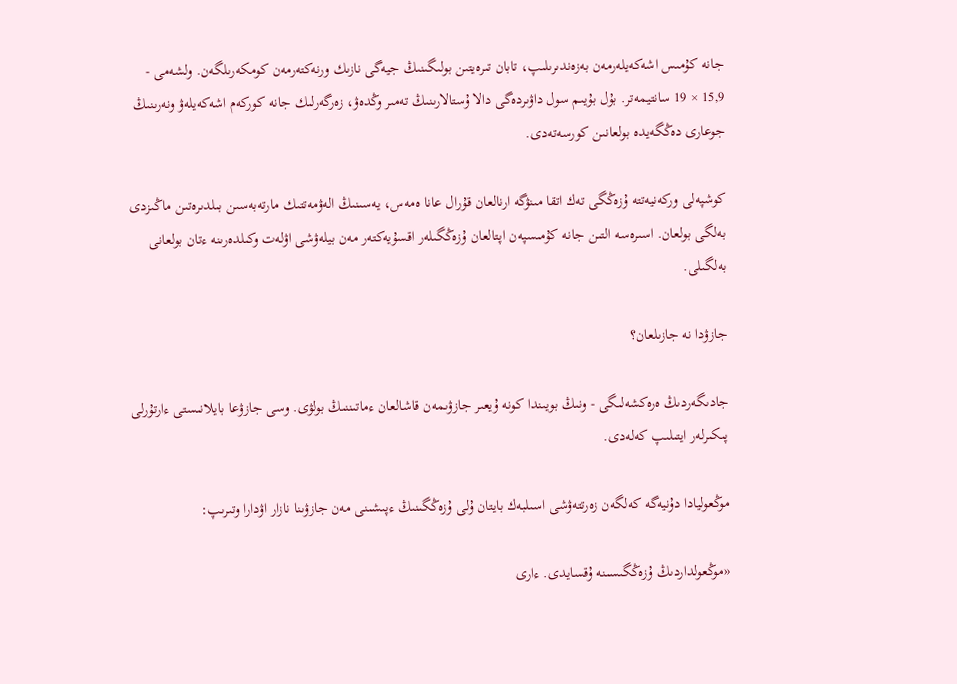جانە كۇمىس اشەكەيلەرمەن بەزەندىرىلىپ، تابان تىرەيتىن بولىگىنىڭ جيەگى نازىك ورنەكتەرمەن كومكەرىلگەن. ولشەمى - 15,9 × 19 سانتيمەتر. بۇل بۇيىم سول داۋىردەگى دالا ۇستالارىنىڭ تەمىر وڭدەۋ، زەرگەرلىك جانە كوركەم اشەكەيلەۋ ونەرىنىڭ جوعارى دەڭگەيدە بولعانىن كورسەتەدى.

كوشپەلى وركەنيەتتە ۇزەڭگى تەك اتقا مىنۋگە ارنالعان قۇرال عانا ەمەس، يەسىنىڭ الەۋمەتتىك مارتەبەسىن بىلدىرەتىن ماڭىزدى بەلگى بولعان. اسىرەسە التىن جانە كۇمىسپەن اپتالعان ۇزەڭگىلەر اقسۇيەكتەر مەن بيلەۋشى اۋلەت وكىلدەرىنە ءتان بولعانى بەلگىلى.

جازۋدا نە جازىلعان؟

جادىگەردىڭ ەرەكشەلىگى - ونىڭ بويىندا كونە ۇيعىر جازۋىمەن قاشالعان ءماتىننىڭ بولۋى. وسى جازۋعا بايلانىستى ءارتۇرلى پىكىرلەر ايتىلىپ كەلەدى.

موڭعوليادا دۇنيەگە كەلگەن زەرتتەۋشى اسىلبەك بايتان ۇلى ۇزەڭگىنىڭ ءپىشىنى مەن جازۋىنا نازار اۋدارا وتىرىپ:

«موڭعولداردىڭ ۇزەڭگىسىنە ۇقسايدى. ءارى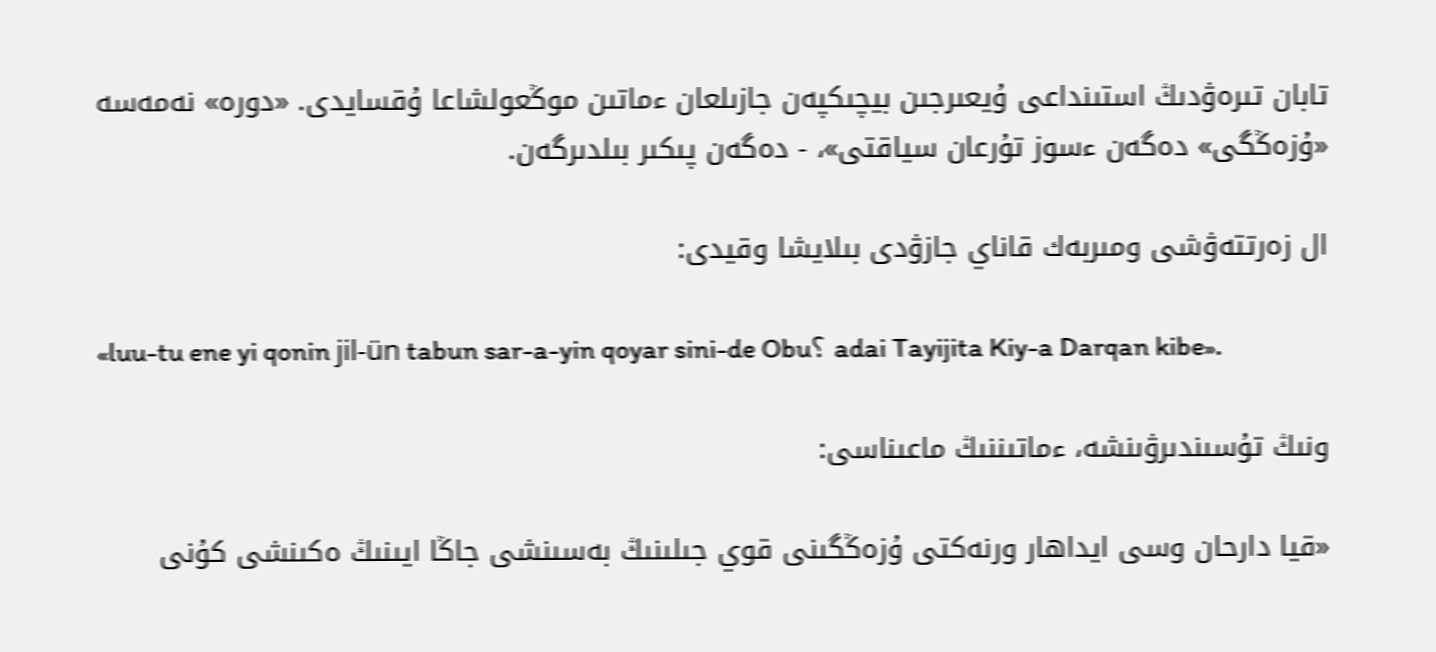تابان تىرەۋدىڭ استىنداعى ۇيعىرجىن بيچىكپەن جازىلعان ءماتىن موڭعولشاعا ۇقسايدى. «دورە» نەمەسە «ۇزەڭگى» دەگەن ءسوز تۇرعان سياقتى»، - دەگەن پىكىر بىلدىرگەن.

ال زەرتتەۋشى ومىربەك قاناي جازۋدى بىلايشا وقيدى:

«luu-tu ene yi qonin jil-ün tabun sar-a-yin qoyar sini-de Obu؟ adai Tayijita Kiy-a Darqan kibe».

ونىڭ تۇسىندىرۋىنشە، ءماتىننىڭ ماعىناسى:

«قيا دارحان وسى ايداھار ورنەكتى ۇزەڭگىنى قوي جىلىنىڭ بەسىنشى جاڭا ايىنىڭ ەكىنشى كۇنى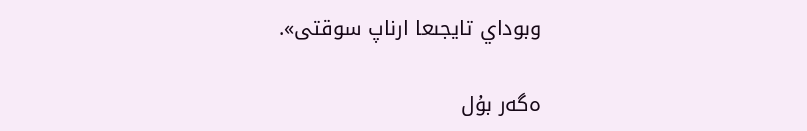وبوداي تايجىعا ارناپ سوقتى».

ەگەر بۇل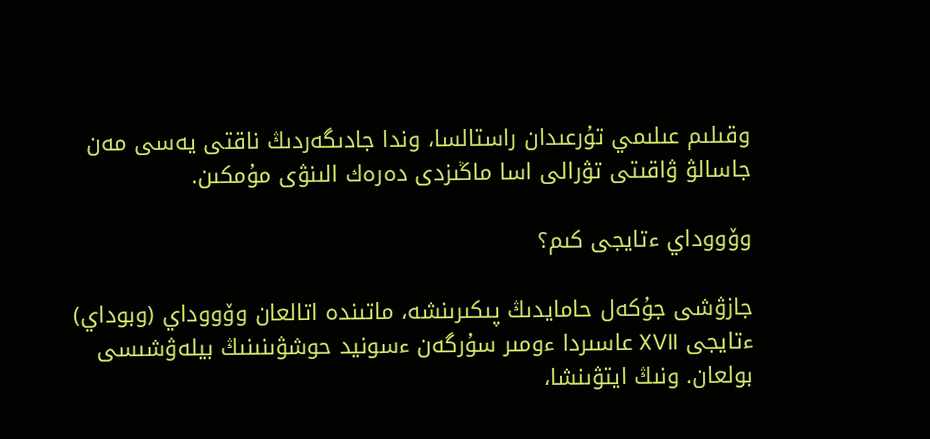وقىلىم عىلىمي تۇرعىدان راستالسا، وندا جادىگەردىڭ ناقتى يەسى مەن جاسالۋ ۋاقىتى تۋرالى اسا ماڭىزدى دەرەك الىنۋى مۇمكىن.

وۆووداي ءتايجى كىم؟

جازۋشى جۇكەل حامايدىڭ پىكىرىنشە، ماتىندە اتالعان وۆووداي (وبوداي) ءتايجى XVII عاسىردا ءومىر سۇرگەن ءسونيد حوشۋىنىنىڭ بيلەۋشىسى بولعان. ونىڭ ايتۋىنشا،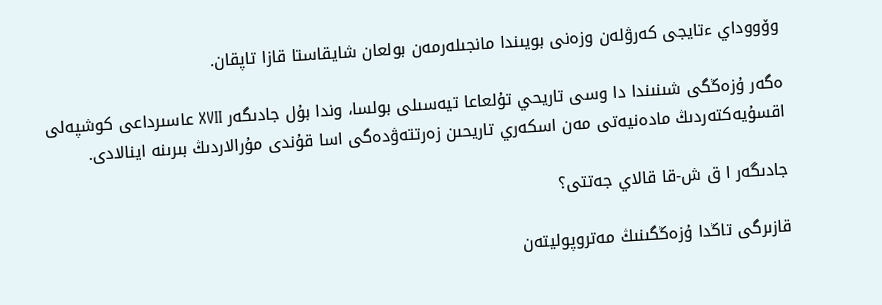وۆووداي ءتايجى كەرۋلەن وزەنى بويىندا مانجىلەرمەن بولعان شايقاستا قازا تاپقان.

ەگەر ۇزەڭگى شىنىندا دا وسى تاريحي تۇلعاعا تيەسىلى بولسا، وندا بۇل جادىگەر XVII عاسىرداعى كوشپەلى اقسۇيەكتەردىڭ مادەنيەتى مەن اسكەري تاريحىن زەرتتەۋدەگى اسا قۇندى مۇرالاردىڭ بىرىنە اينالادى.

جادىگەر ا ق ش-قا قالاي جەتتى؟

قازىرگى تاڭدا ۇزەڭگىنىڭ مەتروپوليتەن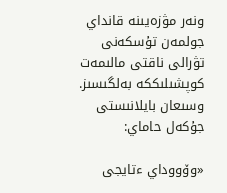ونەر مۋزەيىنە قانداي جولمەن تۇسكەنى تۋرالى ناقتى مالىمەت كوپشىلىككە بەلگىسىز. وسىعان بايلانىستى جۇكەل حاماي:

«وۆووداي ءتايجى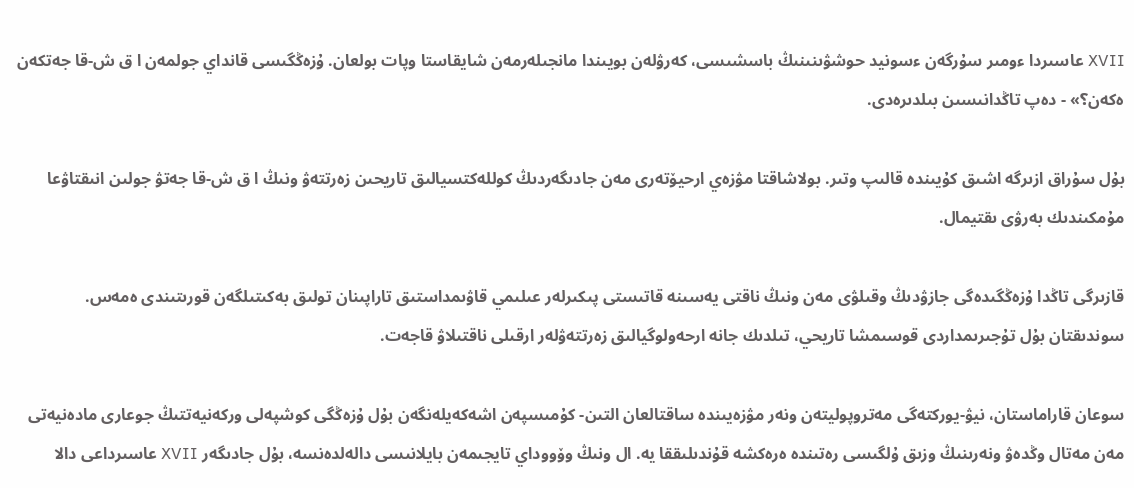XVII عاسىردا ءومىر سۇرگەن ءسونيد حوشۋىنىنىڭ باسشىسى، كەرۋلەن بويىندا مانجىلەرمەن شايقاستا وپات بولعان. ۇزەڭگىسى قانداي جولمەن ا ق ش-قا جەتكەن ەكەن؟» - دەپ تاڭدانىسىن بىلدىرەدى.

بۇل سۇراق ازىرگە اشىق كۇيىندە قالىپ وتىر. بولاشاقتا مۋزەي ارحيۆتەرى مەن جادىگەردىڭ كوللەكتسيالىق تاريحىن زەرتتەۋ ونىڭ ا ق ش-قا جەتۋ جولىن انىقتاۋعا مۇمكىندىك بەرۋى ىقتيمال.

قازىرگى تاڭدا ۇزەڭگىدەگى جازۋدىڭ وقىلۋى مەن ونىڭ ناقتى يەسىنە قاتىستى پىكىرلەر عىلىمي قاۋىمداستىق تاراپىنان تولىق بەكىتىلگەن قورىتىندى ەمەس. سوندىقتان بۇل تۇجىرىمداردى قوسىمشا تاريحي، تىلدىك جانە ارحەولوگيالىق زەرتتەۋلەر ارقىلى ناقتىلاۋ قاجەت.

سوعان قاراماستان، نيۋ-يوركتەگى مەتروپوليتەن ونەر مۋزەيىندە ساقتالعان التىن- كۇمىسپەن اشەكەيلەنگەن بۇل ۇزەڭگى كوشپەلى وركەنيەتتىڭ جوعارى مادەنيەتى مەن مەتال وڭدەۋ ونەرىنىڭ وزىق ۇلگىسى رەتىندە ەرەكشە قۇندىلىققا يە. ال ونىڭ وۆووداي تايجىمەن بايلانىسى دالەلدەنسە، بۇل جادىگەر XVII عاسىرداعى دالا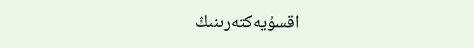اقسۇيەكتەرىنىڭ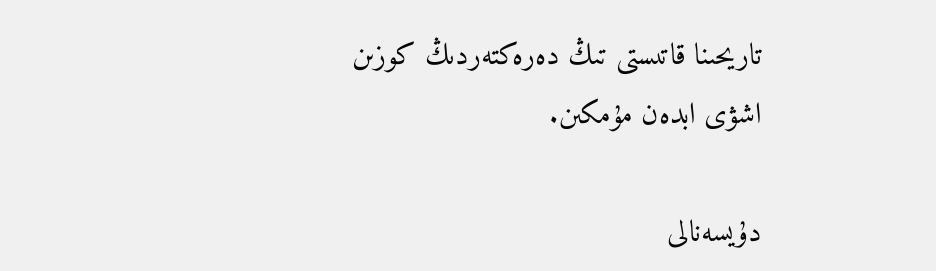تاريحىنا قاتىستى تىڭ دەرەكتەردىڭ كوزىن اشۋى ابدەن مۇمكىن.

دۇيسەنالى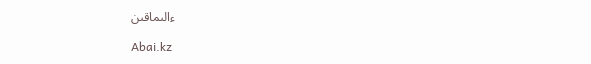ءالىماقىن

Abai.kz